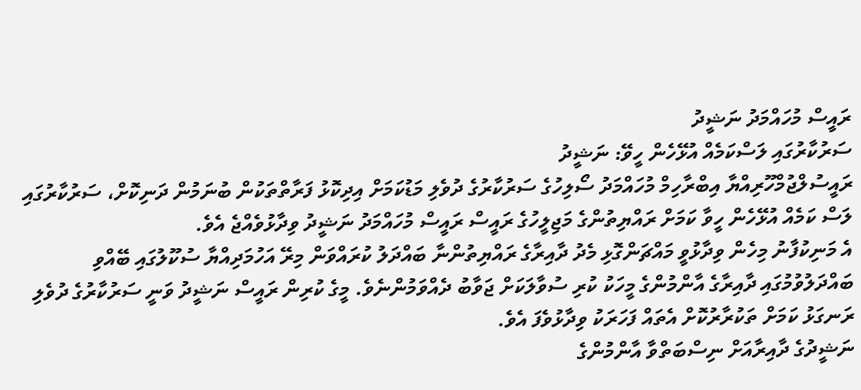ރައީސް މުހައްމަދު ނަޝީދު
ސަރުކާރުގައި ލަސްކަމެއް އުޅޭހެން ހީވޭ: ނަޝީދު
ރައީސުލްޖުމްހޫރިއްޔާ އިބްރާހިމް މުހައްމަދު ސޯލިހުގެ ސަރުކާރުގެ ދުވެލި މަޑުކަމަށް އިދިކޮޅު ފަރާތްތަކުން ބުނަމުން ދަނިކޮށް، ސަރުކާރުގައި ލަސް ކަމެއް އުޅޭހެން ހީވާ ކަމަށް ރައްޔިތުންގެ މަޖިލީހުގެ ރައީސް ރައީސް މުހައްމަދު ނަޝީދު ވިދާޅުވެއްޖެ އެވެ.
އެ މަނިކުފާނު މިހެން ވިދާޅުވީ މައްޗަންގޮޅި މެދު ދާއިރާގެ ރައްޔިތުންނާ ބައްދަލު ކުރައްވަން މިރޭ އަހުމަދިއްޔާ ސުކޫލުގައި ބޭއްވި ބައްދަލުވުމުގައި ދާއިރާގެ އާންމުންގެ މީހަކު ކުރި ސުވާލަކަށް ޖަވާބު ދެއްވަމުންނެވެ. މީގެ ކުރިން ރައީސް ނަޝީދު ވަނީ ސަރުކާރުގެ ދުވެލި ރަނގަޅު ކަމަށް ތަކުރާރުކޮށް އެތައް ފަހަރަކު ވިދާޅުވެފަ އެވެ.
ނަޝީދުގެ ދާއިރާއަށް ނިސްބަތްވާ އާންމުންގެ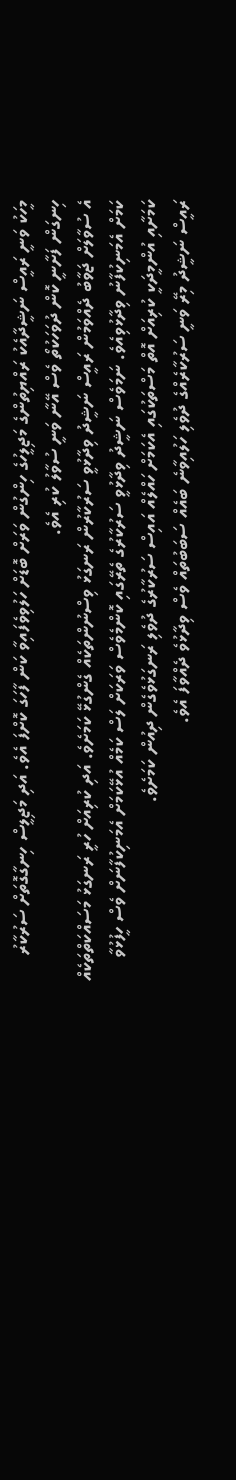މީހަކު ވަނީ ރައީސް ނަޝީދާއެކު ރައްޔިތުންގެ މަޖިލީހުގެ ހިންގުން ވަރަށް ބޮޑަށް ހަލުވިވެފައިވާ ކަން ފާހަގަ ކޮށްފަ އެވެ. އަދި މަޖިލީސް ހިނގާގޮތަށް ސަރުކާރު ހިނގަން ފަށާނީ ކޮން ދުވަހަކުތޯ ވެސް އޭނާ ވަނީ ސުވާލު ކުރި އެވެ.
އެ ސުވާލަށް ޖަވާބު ދެއްވަމުން ރައީސް ނަޝީދު ވިދާޅުވީ ސަރުކާރުން ރަނގަޅު ވިސްނުންތަކެއް ގެންގުޅޭ ކަމަށެވެ. އަދި ކުރިއަށް ހުރީ ރަނގަޅު މަސައްކަތްތަކެއް ކަމަށް އެމަނިކުފާނު ވިދާޅުވިއެވެ. ނަމަވެސް ނަޝީދު ވިދާޅުވީ ސަރުކާރުގެ ތެރޭގައި ކޮންމެވެސް ވަރަކަށް ލަސް ކަމެއް އުޅޭކަމަށް އެމަނިކުފާނަށް ވެސް ހީފުޅުވާ ކަމަށާއި އުންމީދަކީ ކުރިއަށް އޮތް މަސްތަކުގައި އެކަމަށް ހައްލެއް އައިސް ސަރުކާރުގެ ދުވެލި ރަނގަޅުވެގެން ދިއުން ކަމަށެވެ.
ރައީސް ނަޝީދު މިރޭ ވަނީ ސަރުކާރެއްގެ ދުވެލި ހަލުއިވާނެ ބައެއް ސަބަބުތައް ވެސް ވިދާޅުވެ ދެއްވާފަ އެވެ.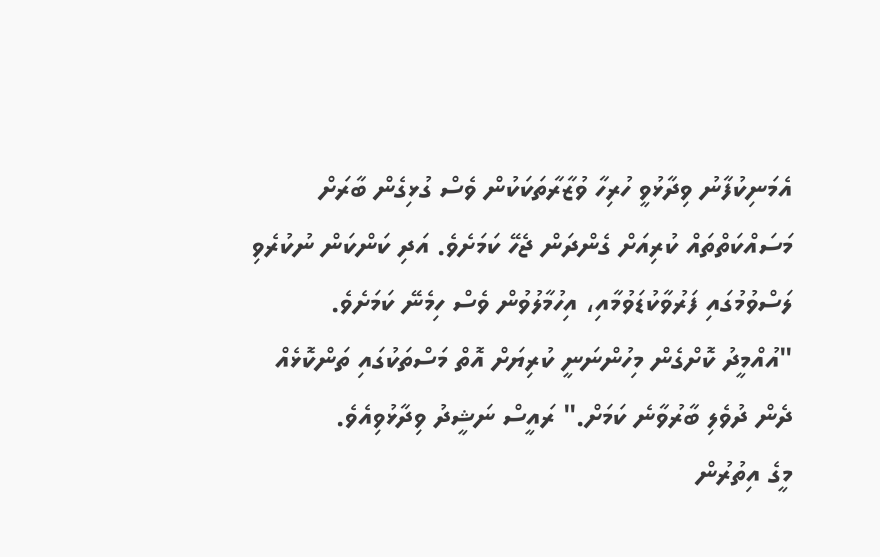އެމަނިކުފާނު ވިދާޅުވީ ހުރިހާ ވުޒާރާތަކަކުން ވެސް ގުޅިގެން ބާރަށް މަސައްކަތްތައް ކުރިއަށް ގެންދަން ޖެހޭ ކަމަށެވެ. އަދި ކަންކަން ނުކުރެވި ލަސްވުމުގައި ފަރުވާކުޑަވުމާއި، އިހުމާލުވުން ވެސް ހިމެނޭ ކަމަށެވެ.
"އުއްމީދު ކޮށްގެން މިހުންނަނީ ކުރިޔަށް އޮތް މަސްތަކުގައި ތަންކޮޅެއް ދެން ދުވެލި ބާރުވާނެ ކަމަށް." ރައީސް ނަޝީދު ވިދާޅުވިއެވެ.
މީގެ އިތުރުން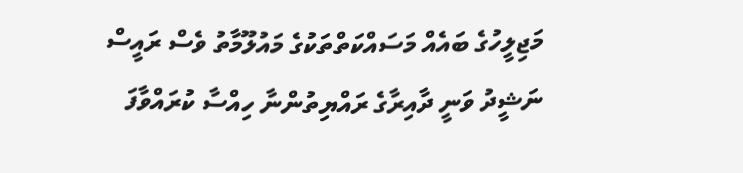މަޖިލީހުގެ ބައެއް މަސައްކަތްތަކުގެ މައުލޫމާތު ވެސް ރައީސް ނަޝީދު ވަނީ ދާއިރާގެ ރައްޔިތުންނާ ހިއްސާ ކުރައްވާފަ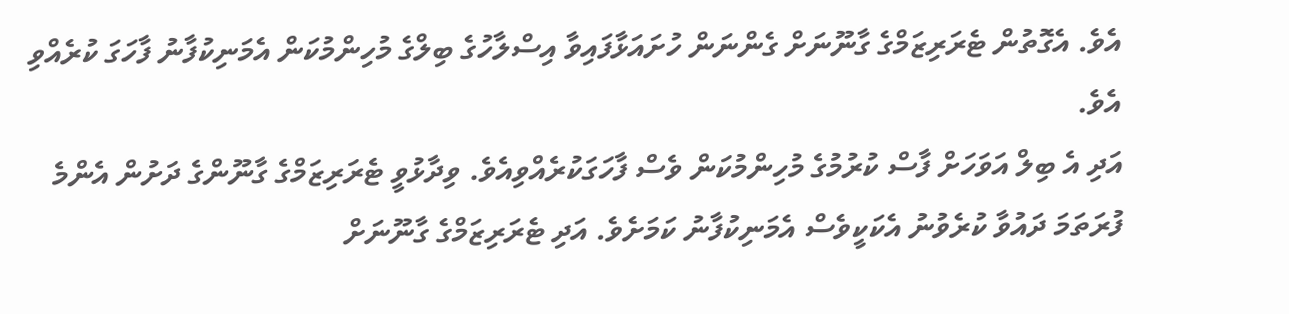އެވެ. އެގޮތުން ޓެރަރިޒަމްގެ ގާނޫނަށް ގެންނަން ހުށައަޅާފައިވާ އިސްލާހުގެ ބިލްގެ މުހިންމުކަން އެމަނިކުފާނު ފާހަގަ ކުރެއްވި އެވެ.
އަދި އެ ބިލް އަވަހަށް ފާސް ކުރުމުގެ މުހިންމުކަން ވެސް ފާހަގަކުރެއްވިއެވެ. ވިދާޅުވީ ޓެރަރިޒަމްގެ ގާނޫންގެ ދަށުން އެންމެ ފުރަތަމަ ދައުވާ ކުރެވުނު އެކަކީވެސް އެމަނިކުފާނު ކަމަށެވެ. އަދި ޓެރަރިޒަމްގެ ގާނޫނަށް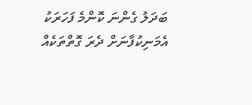ބަދަލު ގެންނަ ކޮންމެ ފަހަރަކު އެމަނިކުފާނަށް ދެރަ ގޮތްތަކެއް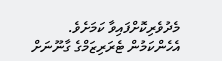މެދުވެރިކޮށްފައިވާ ކަމަށެވެ. އެހެންކަމުން ޓެރަރިޒަމްގެ ގާނޫނަށް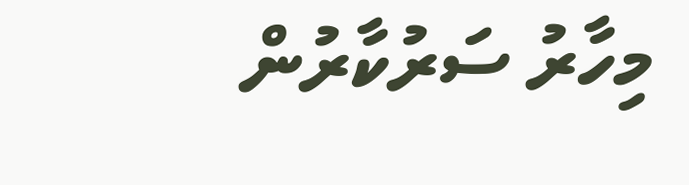މިހާރު ސަރުކާރުން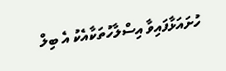ހުށައަޅާފައިވާ އިސްލާހުތަކާއެކު އެ ބިލް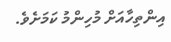އިންތިހާއަށް މުހިންމު ކަމަށެވެ.